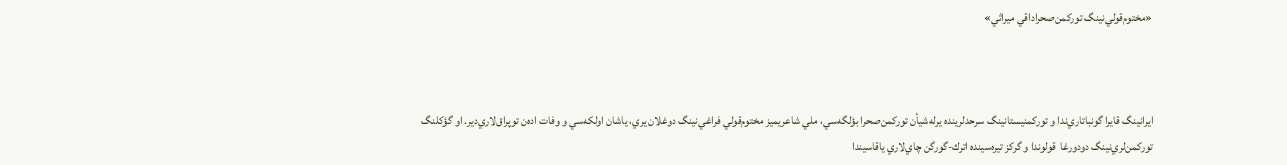«مختوم‌قولي‌نينگ توركمن‌صحراداقي ميراثي»



ايرانينگ قايرا گونباتاري‌ندا و توركمنيستانينگ سرحدلرينده يرله‌شيأن توركمن‌صحرا بؤلگه‌سي، ملي شاعريميز مختوم‌قولي فراغي‌نينگ دوغلان يري، ياشان اولكه‌سي و وفات اده‌ن توپراق‌لاري‌دير. او گؤكلنگ توركمن‌لري‌نينگ دودورغا  قولوندا و گركز تيره‌سينده اترك-گورگن چاي‌لاري ياقاسيندا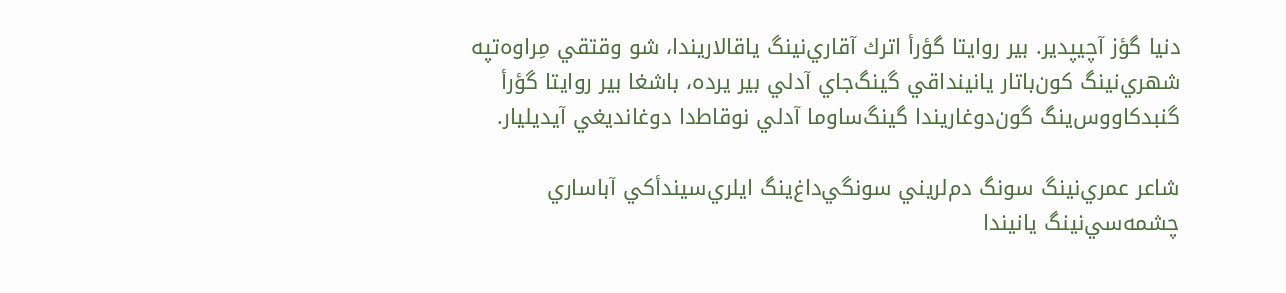دنيا گؤز آچيپدير. بير روايتا گؤرأ اترك آقاري‌نينگ ياقالاريندا، شو وقتقي مِراوه‌تپه شهري‌نينگ كون‌باتار يانينداقي گينگ‌جاي آدلي بير يرده، باشغا بير روايتا گؤرأ گنبدكاووس‌ينگ گون‌دوغاريندا گينگ‌ساوما آدلي نوقاط‌دا دوغانديغي آيديليار.

شاعر عمري‌نينگ سونگ دم‌لريني سونگي‌داغ‌ينگ ايلري‌سيندأ‌كي آباساري چشمه‌سي‌نينگ يانيندا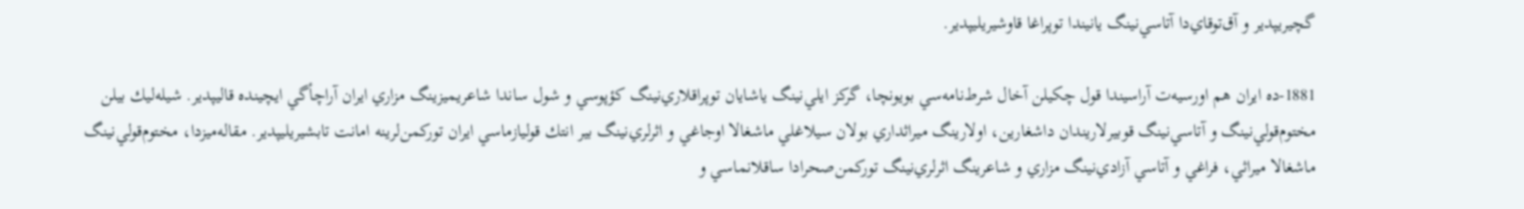گچيريپدير و آق‌توقاي‌دا آتاسي‌نينگ يانيندا توپراغا قاوشيريليپدير.

1881-ده ايران هم اورسيه‌ت آراسيندا قول چكيلن آخال شرط‌نامه‌سي بويونچا‌، گركز ايلي‌نينگ ياشايان توپراقلاري‌نينگ كؤپوسي و شول ساندا شاعريميزينگ مزاري ايران آراچأگي ايچينده قاليپدير. شيله‌ليك بيلن مختوم‌قولي‌نينگ و آتاسي‌نينگ قوبيرلاريندان داشغارين، اولارينگ ميراثداري بولان سيلاغلي ماشغالا اوجاغي و اثرلري‌نينگ بير انتك قوليازماسي ايران توركمن‌لرينه امانت تابشيريليپدير. مقاله‌ميزدا، مختوم‌قولي‌نينگ ماشغالا ميراثي، فراغي و آتاسي آزادي‌نينگ مزاري و شاعرينگ اثرلري‌نينگ توركمن‌صحرادا ساقلانماسي و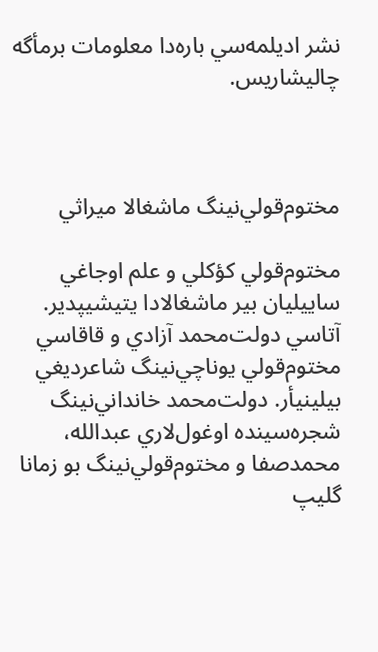نشر اديلمه‌سي باره‌دا معلومات‌ برمأگه چاليشاريس.



مختوم‌قولي‌نينگ ماشغالا ميراثي

مختوم‌قولي كؤكلي و علم اوجاغي ساييليان بير ماشغالادا يتيشيپدير. آتاسي دولت‌محمد آزادي و قاقاسي مختوم‌قولي يوناچي‌نينگ شاعرديغي بيلينيأر. دولت‌محمد خانداني‌نينگ شجره‌سينده اوغول‌لاري عبدالله، محمدصفا و مختوم‌قولي‌نينگ بو زمانا گليپ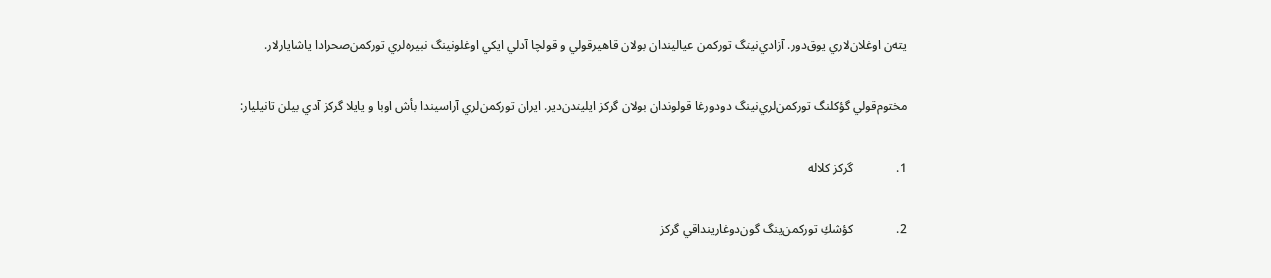يته‌ن اوغلان‌لاري يوق‌دور. آزادي‌نينگ توركمن عياليندان بولان قاهيرقولي و قولچا آدلي ايكي اوغلونينگ نبيره‌‌لري توركمن‌صحرادا ياشايارلار.

مختوم‌قولي گؤكلنگ توركمن‌لري‌نينگ دودورغا قولوندان بولان گركز ايليندن‌دير. ايران توركمن‌لري آراسيندا بأش اوبا و يايلا گركز آدي بيلن تانيليار:

1.              گركز كلاله

2.              كؤشكِ توركمن‌ينگ گون‌دوغارينداقي گركز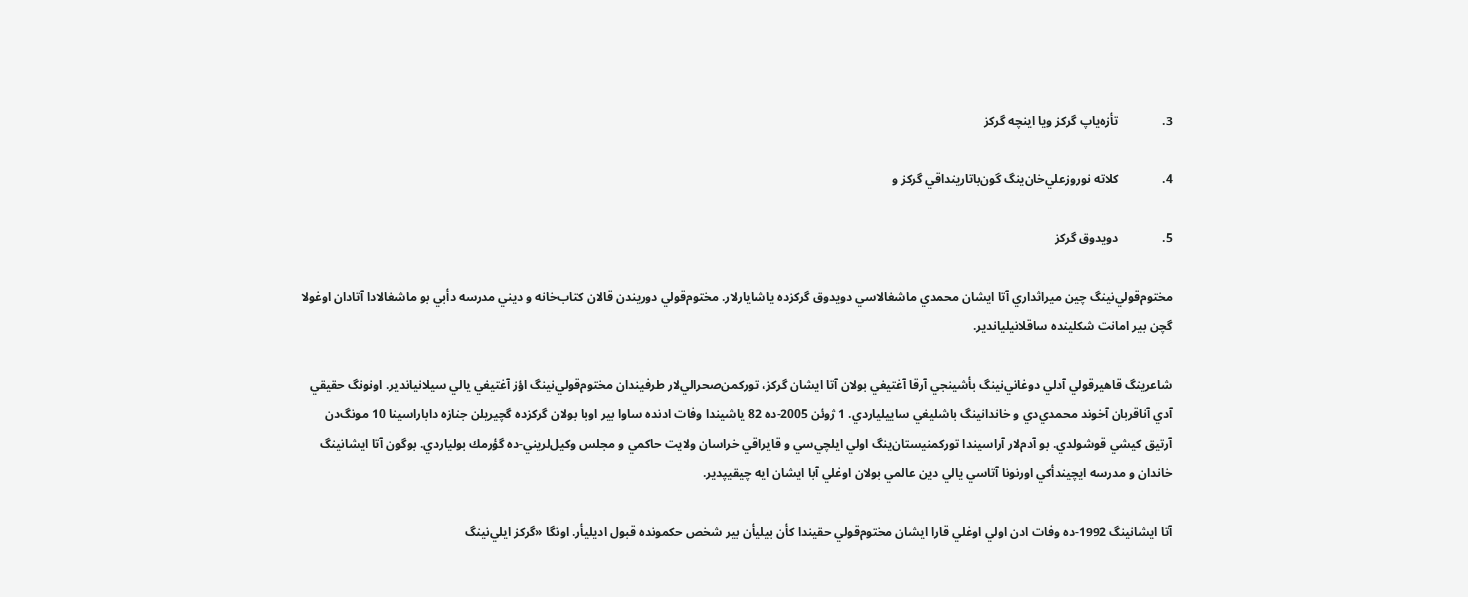3.              تأزه‌ياپ گركز ويا اينچه گركز

4.              كلاته نوروزعلي‌خان‌ينگ گون‌باتارينداقي گركز و

5.              دويدوق گركز

مختوم‌قولي‌نينگ چين ميراثداري آتا ايشان محمدي ماشغالا‌سي دويدوق گركزده ياشايارلار. مختوم‌قولي دوريندن قالان كتاب‌خانه و ديني مدرسه دأبي بو ماشغالا‌دا آتادان اوغولا گچن بير امانت شكلينده ساقلانيلياندير.

شاعرينگ قاهيرقولي آدلي دوغاني‌نينگ بأشينجي آرقا آغتيغي بولان آتا ايشان گركز، توركمن‌صحرالي‌لار طرفيندان مختوم‌قولي‌نينگ اؤز آغتيغي يالي سيلانياندير. اونونگ حقيقي آدي آناقربان آخوند محمدي‌دي و خاندانينگ باشليغي ساييلياردي. 1 ژوئن 2005-ده 82 ياشيندا وفات ادنده ساوا بير اوبا بولان گركزده گچيريلن جنازه داباراسينا 10 مونگ‌‌دن آرتيق كيشي قوشولدي. بو آدم‌‌لار آراسيندا توركمنيستان‌ينگ اولي ايلچي‌سي و قايراقي خراسان ولايت حاكمي و مجلس وكيل‌لريني-ده گؤرمك بولياردي. بوگون آتا ايشانينگ خاندان و مدرسه ايچيندأكي اورنونا آتاسي يالي دين عالمي بولان اوغلي آبا ايشان ايه چيقيپدير.

آتا ايشانينگ 1992-ده وفات ادن اولي اوغلي قارا ايشان مختوم‌قولي حقيندا كأن بيليأن بير شخص حكمونده قبول اديليأر. اونگا «گركز ايلي‌نينگ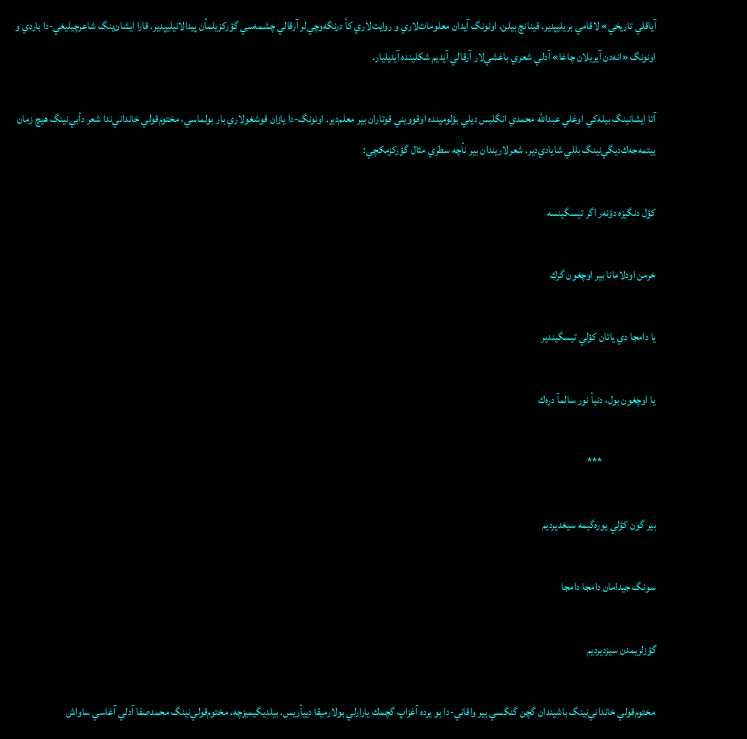آياقلي تاريخي» لاقامي بريليپدير. قينانچ بيلن، اونونگ آيدان معلومات‌لاري و روايت‌لاري كأ درنگه‌وچي‌لر آرقالي چشمه‌سي گؤركزيلمأن پيدالانيليپدير. قارا ايشان‌ينگ شاعرچيليغي-دا باردي و اونونگ «انه‌دن آيريلان چاغا» آدلي شعري باغشي‌لار آرقالي آيديم شكلينده آيديليار.

آتا ايشانينگ بيله‌كي اوغلي عبدالله محمدي انگليس ديلي بؤلومينده اوقوويني قوتاران بير معلم‌‌دير. اونونگ-دا يازان قوشغولاري بار بولماسي، مختوم‌قولي خانداني‌ندا شعر دأبي‌‌نينگ هيچ زمان ييتمه‌جه‌ك‌ديگي‌نينگ بللي شايادي‌دير. شعرلاريندان بير نأچه سطري مثال گؤركزمكچي:

كؤل دنگيزه دؤنه‌ر اگر تيسگينسه

خرمن اودلامانا بير اوچغون گرك

يا دامجا دي ياتان كؤلي تيسگيندير

يا اوچغون بول، دنيأ نور سالمآ دره‌ك

                         ***

بير گون كؤلي يوره‌گيمه سيغديرديم

سونگ جيدامان دامجا دامجا

گؤزلريمدن سيزديرديم

مختوم‌قولي خانداني‌نينگ باشيندان گچن گنگسي بير واقاني-دا بو يرده آغزاپ گچمك يارارلي بولارميقا دييأريس. بيلديگيميزچه، مختوم‌قولي‌نينگ محمدصفا آد‌لي آغا‌سي ساواش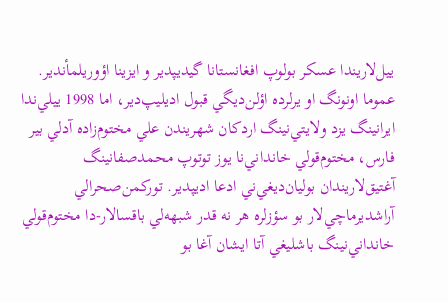ييل‌لاريندا عسكر بولوپ افغانستانا گيديپدير و ايزينا اؤوريلمأندير. عموما اونونگ او يرلرده اؤلن‌ديگي قبول اديليپ‌دير، اما 1998 ييلي‌ندا ايرانينگ يزد ولايتي‌نينگ اردكان شهريندن علي مختوم‌زاده آدلي بير فارس، مختوم‌قولي خانداني‌نا يوز توتوپ محمدصفانينگ آغتيق‌‌لاريندان بوليان‌ديغي‌ني ادعا اديپدير. توركمن‌صحرالي آراشديرماچي‌لار بو سؤزلره هر نه قدر شبهه‌لي باقسالار-دا مختوم‌قولي خانداني‌نينگ باشليغي آتا ايشان آغا بو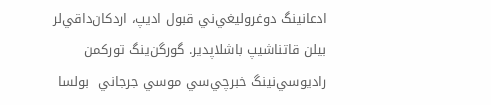ادعانينگ دوغروليغي‌ني قبول اديپ، اردكان‌داقي‌لر بيلن قاتناشيپ باشلاپدير. گورگن‌ينگ توركمن راديوسي‌نينگ خبرچي‌سي موسي جرجاني  بولسا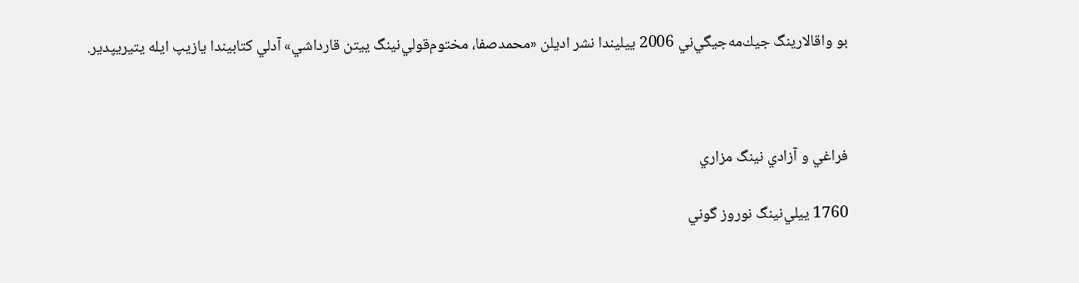بو واقا‌لارينگ جيك‌مه‌جيگي‌ني 2006 ييليندا نشر اديلن «محمدصفا، مختوم‌قولي‌نينگ ييتن قاردا‌شي» آدلي كتابيندا يازيپ ايله يتيريپدير.



فراغي و آزادي نينگ مزاري

1760 ييلي‌نينگ نوروز گوني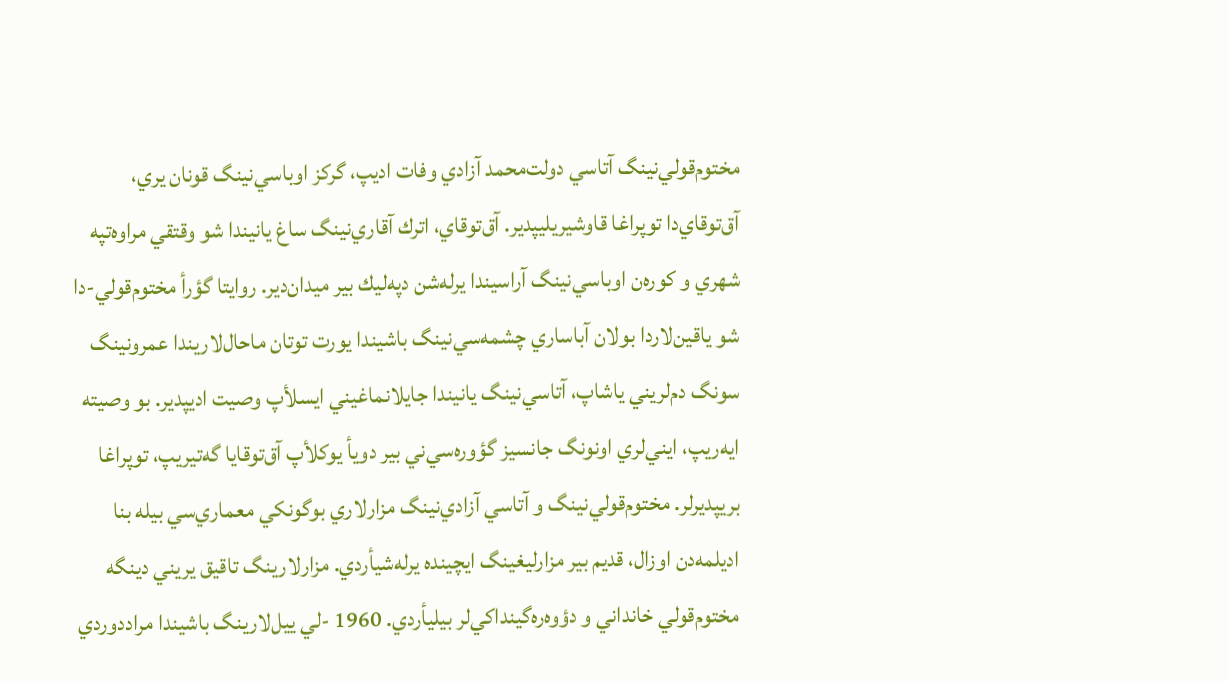مختوم‌قولي‌نينگ آتاسي دولت‌محمد آزادي وفات اديپ، گركز اوباسي‌نينگ قونان يري، آق‌توقاي‌دا توپراغا قاوشيريليپدير. آق‌توقاي، اترك آقاري‌نينگ ساغ يانيندا شو وقتقي مراوه‌تپه شهري و كوره‌ن اوباسي‌نينگ آراسيندا يرله‌شن دپه‌ليك بير ميدان‌دير. روايتا گؤرأ مختوم‌قولي-دا شو ياقين‌لاردا بولان آباساري چشمه‌سي‌نينگ باشيندا يورت توتان ماحال‌لاريندا عمرونينگ سونگ دم‌لريني ياشاپ، آتاسي‌نينگ يانيندا جايلانماغيني ايسلأپ وصيت اديپدير. بو وصيته ايه‌ريپ، ايني‌لري اونونگ جانسيز گؤوره‌سي‌ني بير دويأ يوكلأپ آق‌توقايا گه‌تيريپ، توپراغا بريپديرلر. مختوم‌قولي‌نينگ و آتاسي آزادي‌نينگ مزارلاري بوگونكي معماري‌سي بيله بنا اديلمه‌دن اوزال، قديم بير مزارليغينگ ايچينده يرله‌شيأردي. مزارلارينگ تاقيق يريني دينگه مختوم‌قولي خانداني و دؤوه‌ره‌گينداكي‌لر بيليأردي. 1960 -لي ييل‌لارينگ باشيندا مراددوردي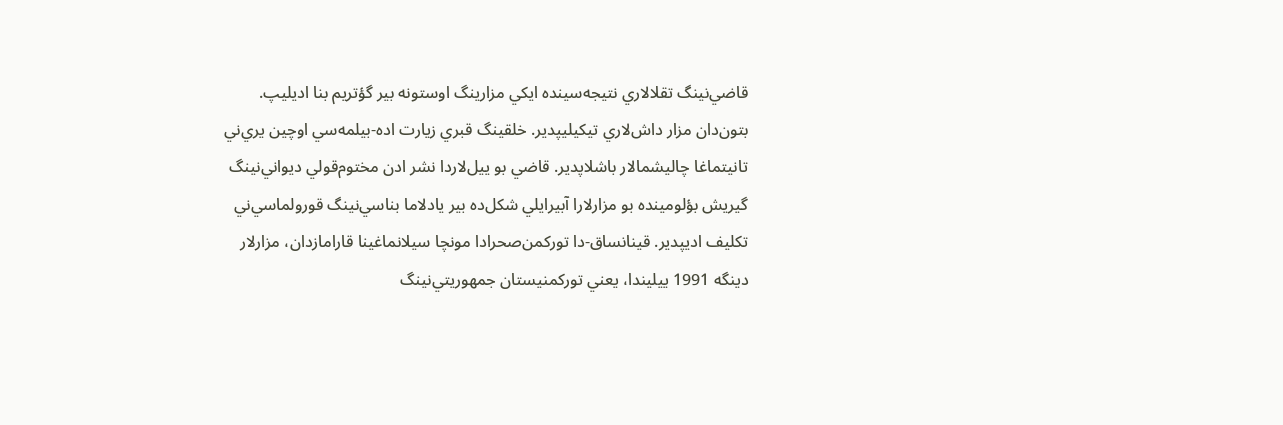قاضي‌نينگ تقلالاري نتيجه‌سينده ايكي مزارينگ اوستونه بير گؤتريم بنا اديليپ. بتون‌دان مزار داش‌لاري تيكيليپدير. خلقينگ قبري زيارت اده‌-بيلمه‌سي اوچين يري‌ني تانيتماغا چاليشمالار باشلاپدير. قاضي بو ييل‌لاردا نشر ادن مختوم‌قولي ديواني‌نينگ گيريش بؤلومينده بو مزارلارا آبيرايلي شكل‌ده بير يادلاما بناسي‌نينگ قورولماسي‌ني تكليف اديپدير. قينانساق-دا توركمن‌صحرادا مونچا سيلانماغينا قارامازدان، مزارلار دينگه 1991 ييليندا، يعني توركمنيستان جمهوريتي‌نينگ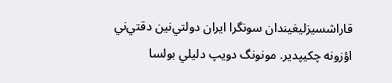قاراشسيزليغيندان سونگرا ايران دولتي‌نين دقتي‌ني اؤزونه چكيپدير. مونونگ دويپ دليلي بولسا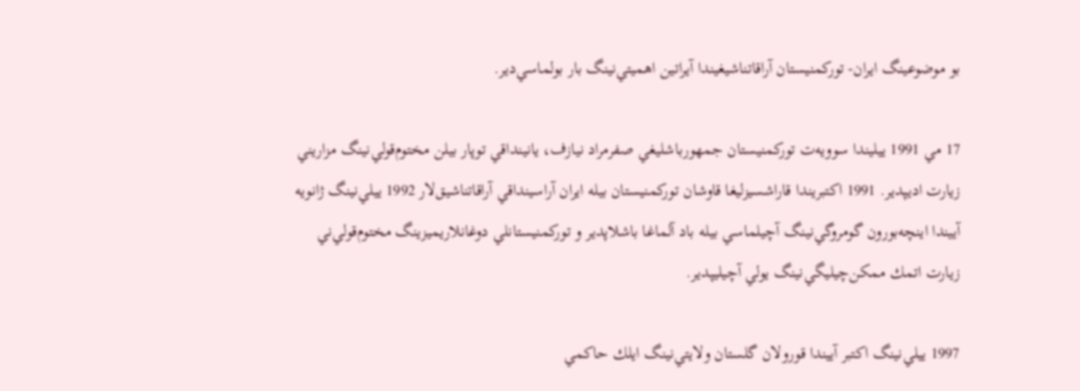بو موضوعينگ ايران- توركمنيستان آراقاتناشيغيندا آيراتين اهميتي‌نينگ بار بولماسي‌دير.

17 مي 1991 ييليندا سوويه‌ت توركمنيستان جمهورباشليغي صفرمراد نيازف، يانينداقي توپار بيلن مختوم‌قولي‌نينگ مزاريني زيارت اديپدير. 1991 اكتبريندا قاراشسيزليغا قاوشان توركمنيستان بيله ايران آراسينداقي آراقاتناشيق‌‌لار 1992 ييلي‌نينگ ژانويه آييندا اينچه‌بورون گومروگي‌نينگ آچيلماسي بيله باد آلماغا باشلاپدير و توركمنيستانلي دوغانلاريميزينگ مختوم‌قولي‌ني زيارت اتمك ممكن‌چيليگي‌نينگ يولي آچيليپدير.

1997 ييلي‌نينگ اكتبر آييندا قورولان گلستان ولايتي‌نينگ ايلك حاكمي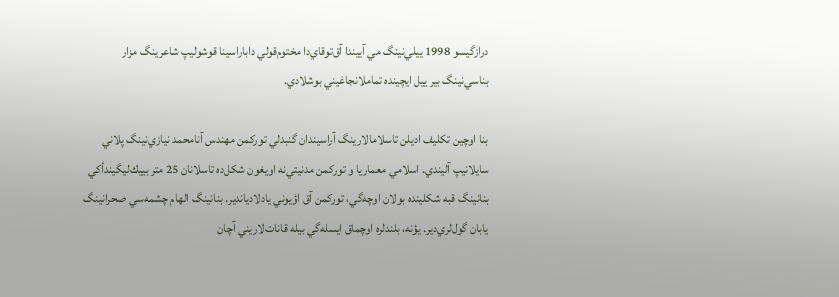درازگيسو 1998 ييلي‌نينگ مي آييندا آق‌توقاي‌دا مختوم‌قولي داباراسينا قوشوليپ شاعرينگ مزار بناسي‌نينگ بير ييل ايچينده تماملانجاغيني بوشلا‌دي.

بنا اوچين تكليف اديلن تاسلاما‌لارينگ آراسيندان گنبدلي توركمن مهندس آنامحمد نيازي‌نينگ پلاني سايلانيپ آليندي. اسلامي معماريا و توركمن مدنيتي‌نه اويغون شكل‌ده تاسلانان 25 متر بييك‌ليگيندأ‌كي بنانينگ قبه شكلينده بولان اوچه‌گي، توركمن آق اؤيوني يادلادياندير. بنانينگ الهام چشمه‌سي صحرانينگ يابان گول‌‌لري‌دير. يؤنه، بلند‌لره اوچماق ايسله‌گي بيله قانات‌لاريني آچان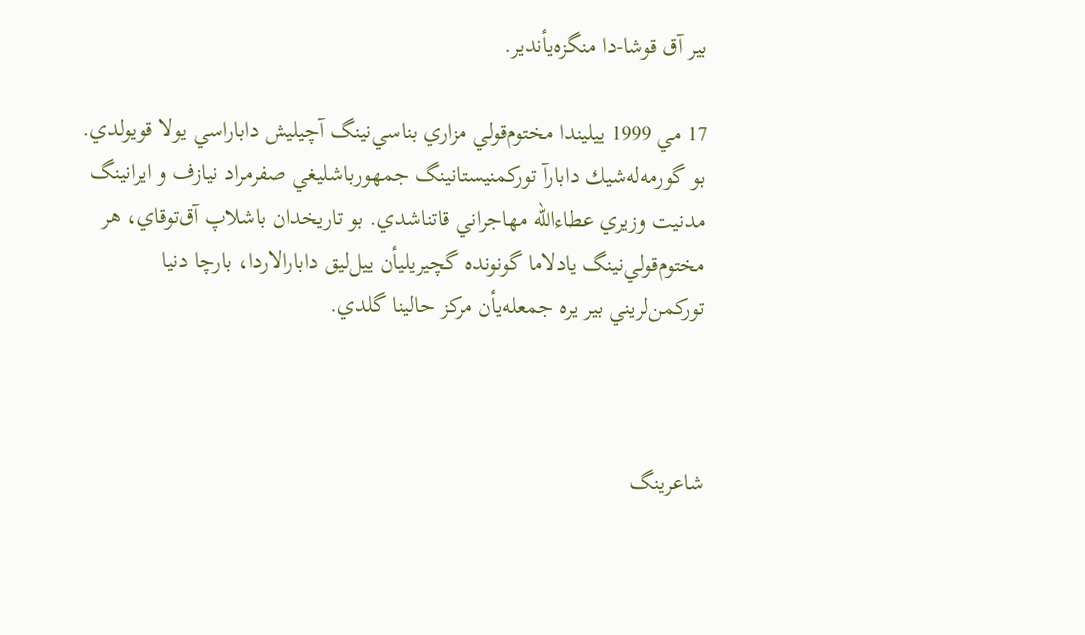بير آق قوشا-دا منگزه‌‌يأندير.

17 مي 1999 ييليندا مختوم‌قولي مزاري بناسي‌‌نينگ آچيليش داباراسي يولا قويولدي. بو گورمه‌له‌شيك دابارآ توركمنيستانينگ جمهورباشليغي صفرمراد نيازف و ايرانينگ مدنيت وزيري عطاءالله مهاجراني قاتناشدي. بو تاريخدان باشلاپ آق‌توقاي، هر مختوم‌قولي‌نينگ يادلاما گونونده گچيريليأن ييل‌ليق دابارالاردا، بارچا دنيا توركمن‌لريني بير يره جمعله‌يأن مركز حالينا گلدي.



شاعرينگ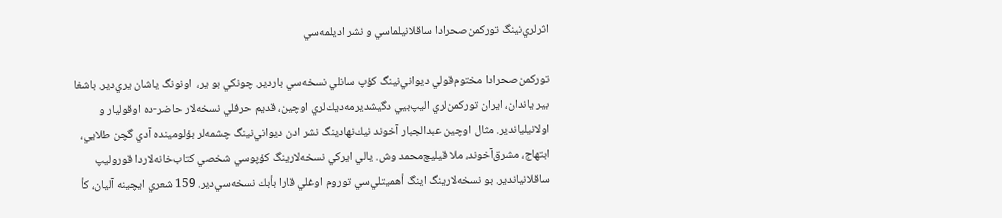اثرلري‌نينگ توركمن‌صحرادا ساقلانيلماسي و نشر اديلمه‌سي

توركمن‌صحرادا مختوم‌قولي ديواني‌نينگ كؤپ سانلي نسخه‌سي باردير. چونكي بو ير،  اونونگ ياشان يري‌دير. باشغا بير ياندان، ايران توركمن‌لري اليپ‌بيي دگيشديرمه‌ديك‌لري اوچين، قديم حرفلي نسخه‌لار حاضر-ده اوقوليار و اولانيلياندير. مثال اوچين عبدالجبار آخوند نيك‌نهادينگ نشر ادن ديواني‌نينگ چشمه‌لر بؤلومينده آدي گچن طلايي، ابتهاج، مشرق‌آخوند، ملا قيليچ‌محمد وش. يالي ايركي نسخه‌لارينگ كؤپوسي شخصي كتاب‌خانه‌‌لاردا قوروليپ ساقلانياندير. بو نسخه‌لارينگ اينگ أهميتلي‌‌سي توروم اوغلي قارا بأبك نسخه‌سي‌دير. 159 شعري ايچينه آليان، كأ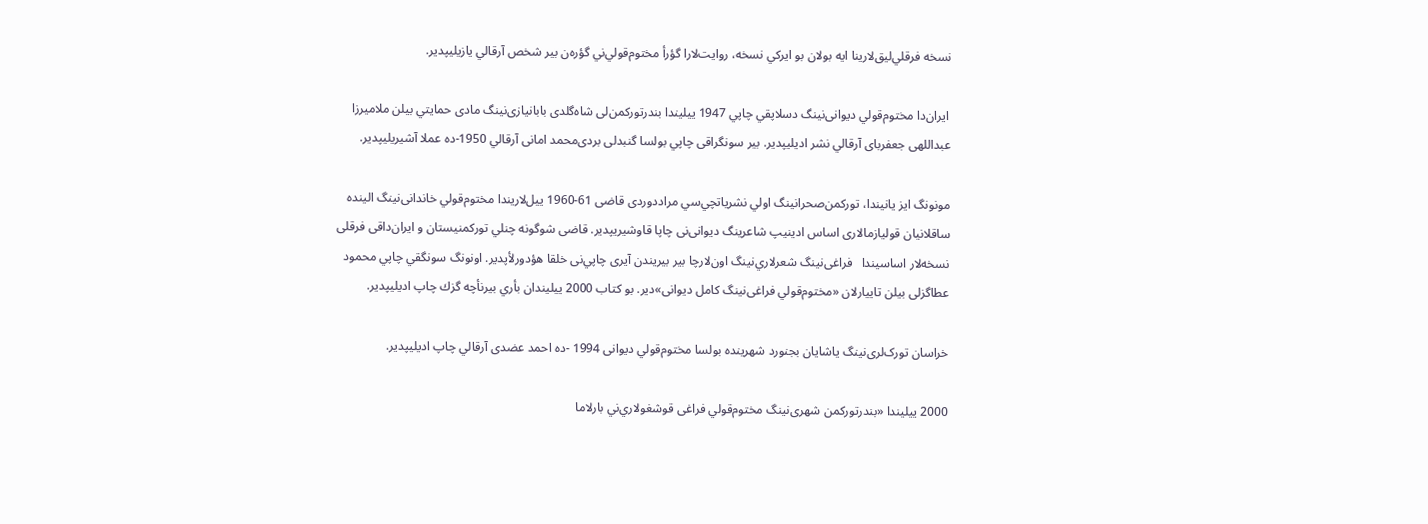نسخه فرقلي‌ليق‌لارينا ايه بولان بو ايركي نسخه، روايت‌لارا گؤرأ مختوم‌قولي‌ني گؤره‌ن بير شخص آرقالي يازيليپدير.

 ايران‌دا مختوم‌قولي ديوانی‌نينگ دسلاپقي چاپي 1947 ييليندا بندرتورکمن‌لی شاه‌گلدی بابانيازی‌نينگ مادی حمايتي بيلن ملاميرزا عبداللهی جعفربای آرقالي نشر اديليپدير. بير سونگراقی چاپي بولسا گنبدلی بردی‌محمد امانی آرقالي 1950-ده عملا آشيريليپدير.

مونونگ ايز يانيندا، تورکمن‌صحرانينگ اولي نشرياتچي‌سي مراددوردی قاضی 61-1960 ييل‌لاريندا مختوم‌قولي خاندانی‌نينگ الينده ساقلانيان قوليازمالاری اساس ادينيپ شاعرينگ ديوانی‌نی چاپا قاوشيريپدير. قاضی شوگونه چنلي تورکمنيستان و ايران‌داقی فرقلی نسخه‌لار اساسيندا   فراغی‌نينگ شعرلاري‌نينگ اون‌لارچا بير بيريندن آيری چاپي‌نی خلقا هؤدورلأپدير. اونونگ سونگقي چاپي محمود عطاگزلی بيلن تاييارلان «مختوم‌قولي فراغی‌نينگ کامل ديوانی‌»دير. بو کتاب 2000 ييليندان بأري بيرنأچه گزك چاپ اديليپدير.

خراسان تورک‌لری‌نينگ ياشايان بجنورد شهرينده بولسا مختوم‌قولي ديوانی 1994 -ده احمد عضدی آرقالي چاپ اديليپدير.

2000 ييليندا «بندرتورکمن شهری‌نينگ مختوم‌قولي فراغی قوشغولاري‌ني بارلاما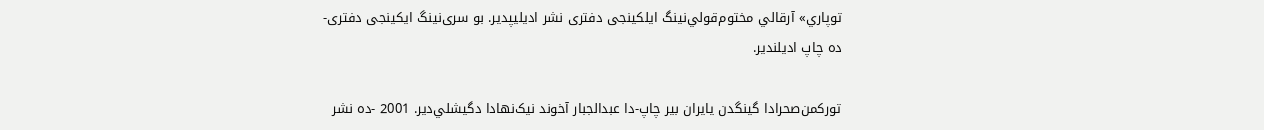توپاري» آرقالي مختوم‌قولي‌نينگ ايلكينجی دفتری نشر اديليپدير. بو سری‌نينگ ايکينجی دفتری-ده چاپ اديلندير.

تورکمن‌صحرادا گينگدن يايران بير چاپ-دا عبدالجبار آخوند نيک‌نهادا دگيشلي‌دير. 2001 -ده نشر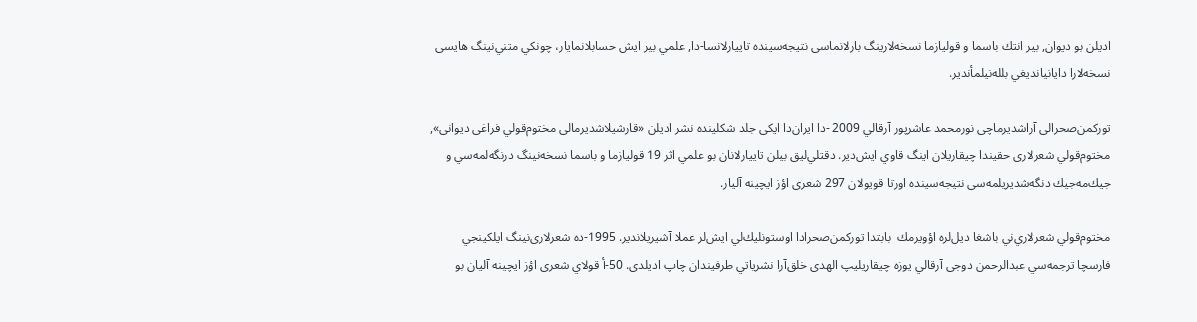اديلن بو ديوان, بير انتك باسما و قوليازما نسخه‌لارينگ بارلانما‌سی نتيجه‌سينده تاييارلانسا-دا, علمي بير ايش حسابلانمايار، چونكي متني‌نينگ هايسی نسخه‌لارا دايانيانديغي بلله‌نيلمأندير.

تورکمن‌صحرالی آراشديرماچی نورمحمد عاشرپور آرقالي 2009 -دا ايران‌دا ايکی جلد شکلينده نشر اديلن «قارشيلاشديرمالی مختوم‌قولي فراغی ديوانی», مختوم‌قولي شعرلاری حقيندا چيقاريلان اينگ قاوي ايش‌دير. دقتلي‌ليق بيلن تاييارلانان بو علمي اثر 19 قوليازما و باسما نسخه‌نينگ درنگه‌لمه‌سي و  جيك‌مه‌جيك دنگه‌شديريلمه‌سی نتيجه‌سينده اورتا قويولان 297 شعری اؤز ايچينه آليار.

مختوم‌قولي شعرلاري‌ني باشغا ديل‌لره اؤويرمك‌  بابتدا تورکمن‌صحرادا اوستونليك‌لي ايش‌لر عملا آشيريلاندير. 1995-ده شعرلاری‌نينگ ايلکينجي فارسچا ترجمه‌‌سي عبدالرحمن دوجی آرقالي يوزه چيقاريليپ الهدی خلق‌آرا نشرياتي طرفيندان چاپ اديلدی. 50-أ قولاي شعری اؤز ايچينه آليان بو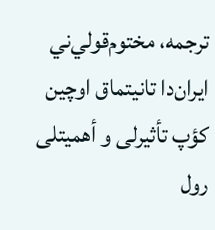ترجمه، مختوم‌قولي‌ني ايران‌دا تانيتماق اوچين كؤپ تأثير‌لی و أهميتلی رول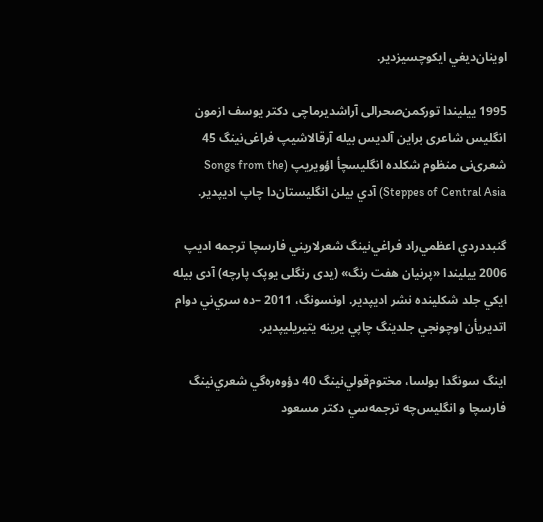اوينان‌ديغي ايكوچسيزدير.

1995 ييليندا تورکمن‌صحرالی آراشديرماچی دکتر يوسف ازمون انگليس شاعری براين آلديس‌ بيله آرقالاشيپ فراغی‌نينگ 45 شعری‌نی منظوم شکلده انگليسچأ اؤويريپ (Songs from the Steppes of Central Asia) آدي بيلن انگليستان‌دا چاپ اديپدير.

گنبددردي اعظمي‌راد فراغي‌نينگ شعرلاريني فارسچا ترجمه اديپ 2006 ييليندا «پرنيان هفت رنگ» (يدی رنگلی يوپک پارچه) آدی بيله ايکي جلد شكلينده نشر اديپدير. اونسونگ، 2011 –ده سري‌ني دوام اتديريأن اوچونجي جلدينگ چاپي يرينه يتيريليپدير.

اينگ سونگدا بولسا، مختوم‌قولي‌نينگ 40 دؤوه‌ره‌گي شعري‌نينگ فارسچا و انگليس‌چه ترجمه‌‌سي دكتر مسعود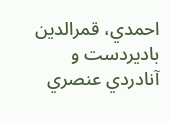احمدي، قمرالدين باديردست و آنادردي عنصري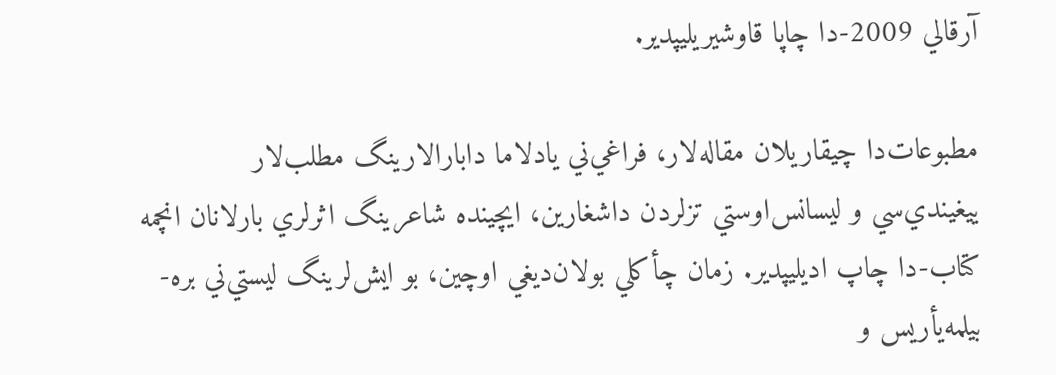آرقالي 2009-دا چاپا قاوشيريليپدير.

مطبوعات‌دا چيقاريلان مقاله‌لار، فراغي‌‌ني يادلاما دابارالارينگ مطلب‌لار ييغيندي‌سي و ليسانس‌اوستي تزلردن داشغارين، ايچينده شاعرينگ اثرلري بارلانان انچمه كتاب-دا چاپ اديليپدير. زمان چأكلي بولان‌ديغي اوچين، بو ايش‌لرينگ ليستي‌ني بره-بيلمه‌يأريس و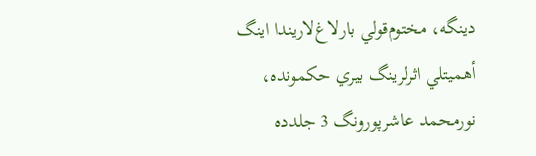دينگه، مختوم‌قولي بارلاغ‌لاريندا اينگ أهميتلي اثرلرينگ بيري حكمونده، نورمحمد عاشرپورونگ 3 جلدده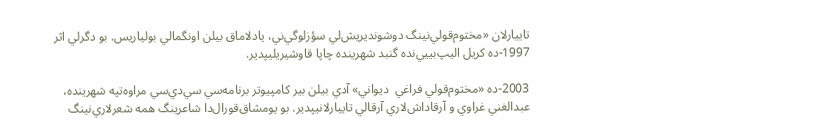تاييارلان «مختوم‌قولي‌نينگ دوشونديريش‌لي سؤزلوگي‌ني، يادلاماق بيلن اونگمالي بولياريس. بو دگرلي اثر 1997-ده كريل اليپ‌بييي‌نده گنبد شهرينده چاپا قاوشيريليپدير.

2003-ده «مختوم‌قولي فراغي  ديواني» آدي بيلن بير كامپيوتر برنامه‌سي سي‌دي‌سي مراوه‌تپه شهرينده، عبدالغني غراوي و آرقاداش‌لاري آرقالي تاييارلانيپدير. بو يومشاق‌قورال‌‌دا شاعرينگ همه شعرلاري‌نينگ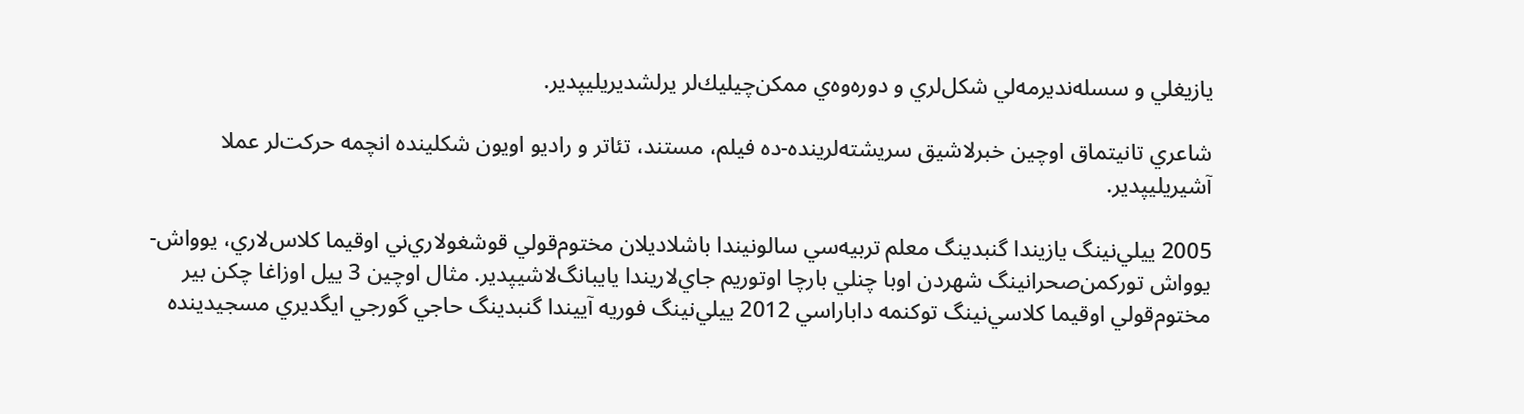يازيغلي و سسله‌نديرمه‌لي شكل‌لري و دوره‌وه‌ي ممكن‌چيليك‌لر يرلشديريليپدير.

شاعري تانيتماق اوچين خبرلاشيق سريشته‌لرينده-ده فيلم، مستند، تئاتر و راديو اويون شكلينده انچمه حركت‌لر عملا آشيريليپدير.

2005 ييلي‌نينگ يازيندا گنبدينگ معلم تربيه‌سي سالونيندا باشلاديلان مختوم‌قولي قوشغولاري‌ني اوقيما كلاس‌لاري، يوواش-يوواش توركمن‌صحرانينگ شهردن اوبا چنلي بارچا اوتوريم جاي‌‌لاريندا يايبانگ‌لاشيپدير. مثال اوچين 3 ييل اوزاغا چكن بير مختوم‌قولي اوقيما كلاسي‌‌نينگ توكنمه داباراسي 2012 ييلي‌نينگ فوريه آييندا گنبدينگ حاجي گورجي ايگديري مسجيدينده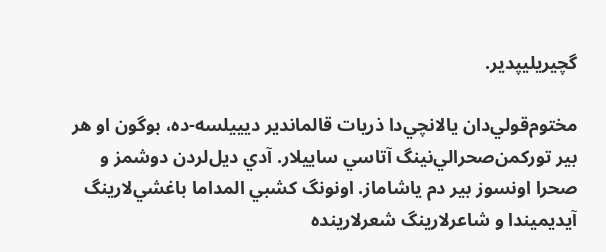گچيريليپدير.

مختوم‌قولي‌‌دان يالانچي‌دا ذريات قالماندير ديييلسه-ده، بوگون او هر بير توركمن‌صحرالي‌نينگ آتاسي ساييلار. آدي ديل‌لردن دوشمز و صحرا اونسوز بير دم ياشاماز. اونونگ كشبي المداما باغشي‌لارينگ آيديميندا و شاعرلارينگ شعرلارينده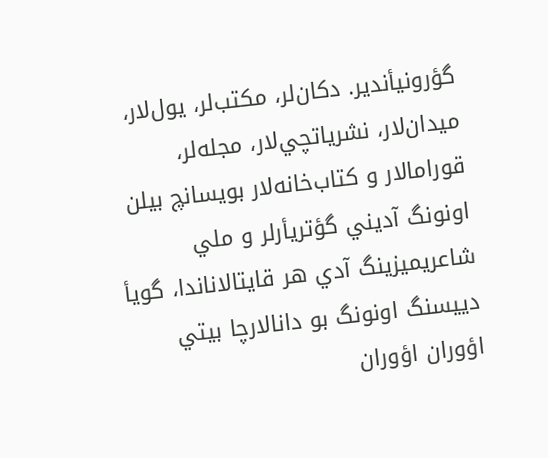گؤرونيأندير. دكان‌لر، مكتب‌لر، يول‌لار، ميدان‌لار، نشرياتچي‌لار، مجله‌لر، قوراما‌لار و كتاب‌خانه‌لار بويسانچ بيلن اونونگ آديني گؤتريأرلر و ملي شاعريميزينگ آدي هر قايتالاناندا، گويأ دييسنگ اونونگ بو دانالارچا بيتي اؤوران اؤوران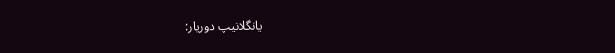يانگلانيپ دوريار: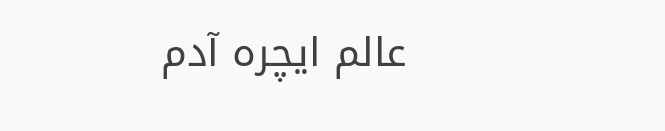عالم ايچره آدم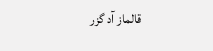قالماز آد گزر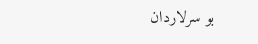بو سرلاردان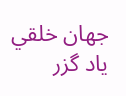جهان خلقي ياد گزر